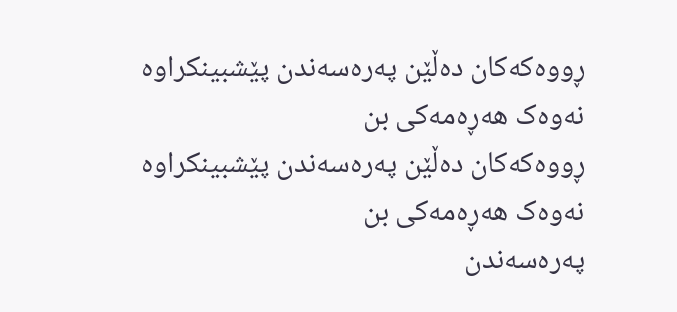ڕووەکەکان دەڵێن پەرەسەندن پێشبینکراوە نەوەک هەڕەمەکی بن
ڕووەکەکان دەڵێن پەرەسەندن پێشبینکراوە نەوەک هەڕەمەکی بن
پەرەسەندن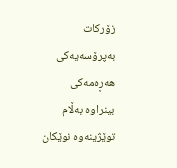زۆرکات بەپرۆسەیەکی هەڕەمەکی بینراوە بەڵام توێژینەوە نوێکان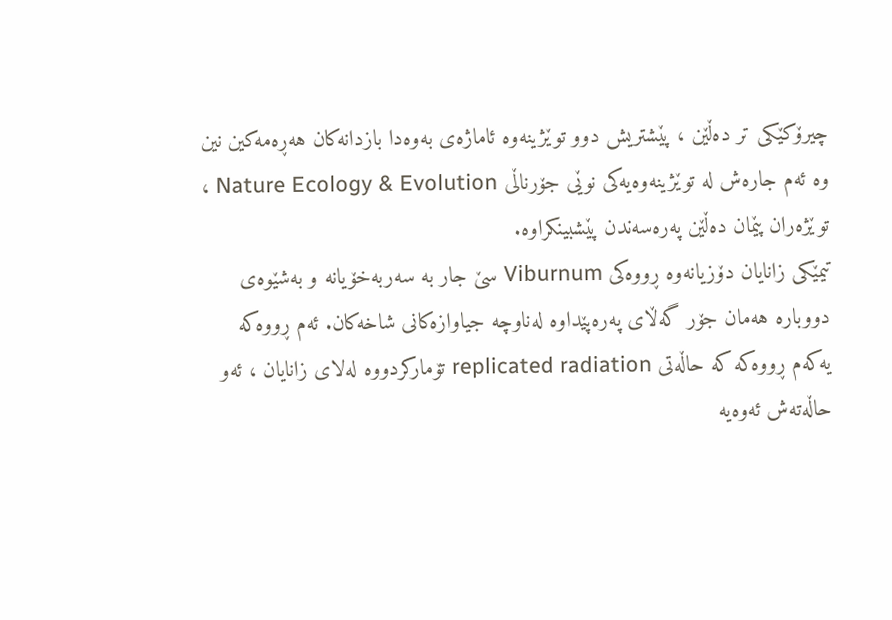چیرۆکێکی تر دەڵێن ، پێشتریش دوو توێژینەوە ئاماژەی بەوەدا بازدانەکان هەڕەمەکین نین
وە ئەم جارەش لە توێژینەوەیەکی نوێی جۆرناڵی Nature Ecology & Evolution ، توێژەران پێمان دەڵێن پەرەسەندن پێشبینکراوە.
تیمێکی زانایان دۆزیانەوە ڕووەکی Viburnum سێ جار بە سەربەخۆیانە و بەشێوەی دووبارە هەمان جۆر گەڵای پەرەپێداوە لەناوچە جیاوازەکانی شاخەکان. ئەم ڕووەکە یەکەم ڕووەکە کە حاڵەتی replicated radiation تۆمارکردووە لەلای زانایان ، ئەو حاڵەتەش ئەوەیە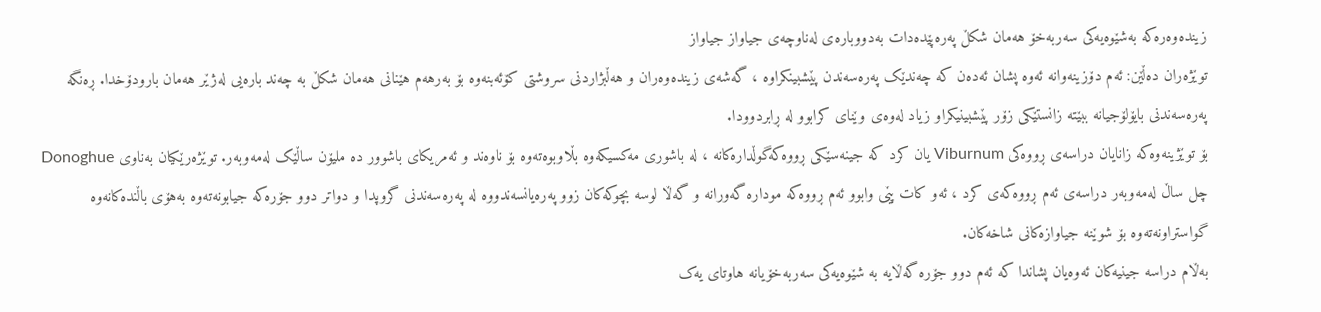زیندەوەرەکە بەشێوەیەکی سەربەخۆ هەمان شکڵ پەرەپێدەدات بەدووبارەی لەناوچەی جیاواز جیاواز
توێژەران دەڵێن: ئەم دۆزینەوانە ئەوە پشان ئەدەن کە چەندێک پەرەسەندن پێشبینکراوە ، گەشەی زیندەوەران و هەڵبژاردنی سروشتی کۆئەبنەوە بۆ بەرهەم هێنانی هەمان شکڵ بە چەند بارەیی لەژێر هەمان بارودۆخدا. ڕەنگە پەرەسەندنی بایۆلۆجیانە ببێتە زانستێکی زۆر پێشبینیکراو زیاد لەوەی وێنای کرابوو لە ڕابردوودا.
بۆ توێژینەوەکە زانایان دراسەی ڕووەکی Viburnum یان کرد کە جینەسێکی ڕووەکەگوڵدارەکانە ، لە باشوری مەکسیکەوە بڵاوبوەتەوە بۆ ناوەند و ئەمریکای باشوور دە ملیۆن ساڵێک لەمەوبەر. توێژەرێکیان بەناوی Donoghue چل ساڵ لەمەوبەر دراسەی ئەم ڕووەکەی کرد ، ئەو کات پێی وابوو ئەم ڕووەکە مودارە گەورانە و گەڵا لوسە بچوکەکان زوو پەرەیانسەندووە لە پەرەسەندنی گروپدا و دواتر دوو جۆرەکە جیابونەتەوە بەهۆی باڵندەکانەوە گواستراونەتەوە بۆ شوێنە جیاوازەکانی شاخەکان.
بەڵام دراسە جینیەکان ئەوەیان پشاندا کە ئەم دوو جۆرە گەڵایە بە شێوەیەکی سەربەخۆیانە هاوتای یەک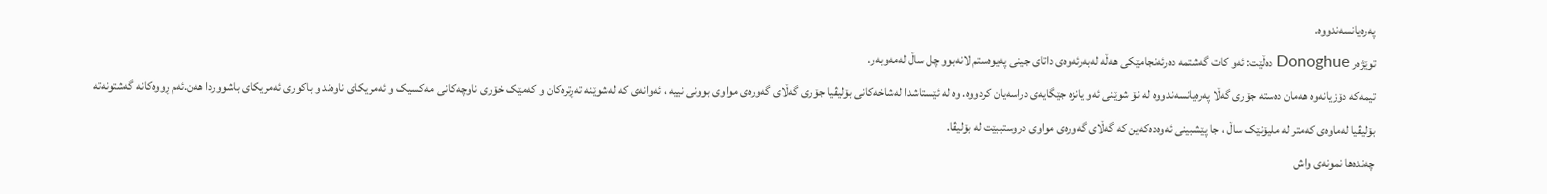پەرەیانسەندووە.
توێژەر Donoghue دەڵێت: ئەو کات گەشتمە دەرئەنجامێکی هەڵە لەبەرئەوەی داتای جینی پەیوەستم لانەبوو چل ساڵ لەمەوبەر.
تیمەکە دۆزیانەوە هەمان دەستە جۆری گەڵا پەرەیانسەندووە لە نۆ شوێنی ئەو یانزە جێگایەی دراسەیان کردووە. وە لە ئێستاشدا لەشاخەکانی بۆلیڤیا جۆری گەڵای گەورەی مواوی بوونی نییە ، ئەوانەی کە لەشوێنە تەڕترەکان و کەمێک خۆری ناوچەکانی مەکسیک و ئەمریکای ناوەند و باکوری ئەمریکای باشووردا هەن.ئەم ڕووەکانە گەشتونەتە بۆلیڤیا لەماوەی کەمتر لە ملیۆنێک ساڵ ، جا پێشبینی ئەوەدەکەین کە گەڵای گەورەی مواوی دروستببێت لە بۆلیڤا.
چەندەها نمونەی واش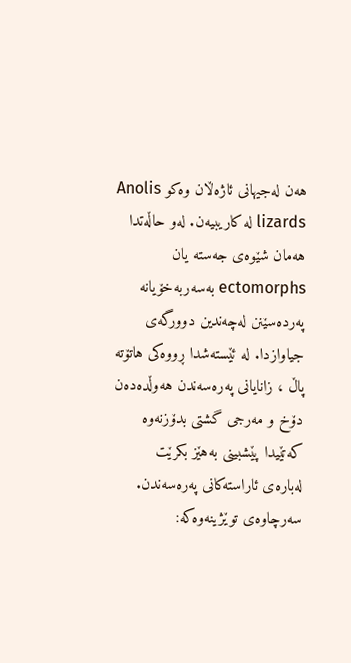هەن لەجیهانی ئاژەڵان وەکو Anolis lizards لە کاریبیەن. لەو حاڵەتدا هەمان شێوەی جەستە یان ectomorphs بەسەربەخۆیانە پەردەسێنن لەچەندین دوورگەی جیاوازدا. لە ئێستەشدا ڕووەکی هاتۆتە پاڵ ، زانایانی پەرەسەندن هەوڵدەدەن دۆخ و مەرجی گشتی بدۆزنەوە کەتێیدا پێشبینی بەهێز بکرێت لەبارەی ئاراستەکانی پەرەسەندن.
سەرچاوەی توێژینەوەکە: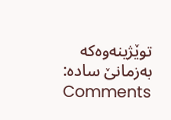توێژینەوەکە بەزمانێ سادە:
Comments